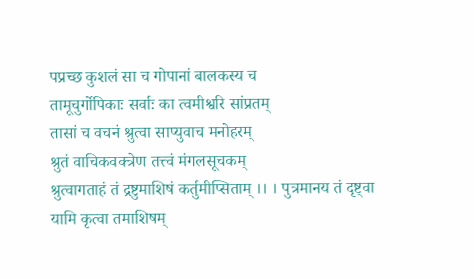पप्रच्छ कुशलं सा च गोपानां बालकस्य च
तामूचुर्गोपिकाः सर्वाः का त्वमीश्वरि सांप्रतम्
तासां च वचनं श्रुत्वा साप्युवाच मनोहरम्
श्रुतं वाचिकवक्त्रेण तत्त्वं मंगलसूचकम्
श्रुत्वागताहं तं द्रष्टुमाशिषं कर्तुमीप्सिताम् ।। । पुत्रमानय तं दृष्ट्वा यामि कृत्वा तमाशिषम्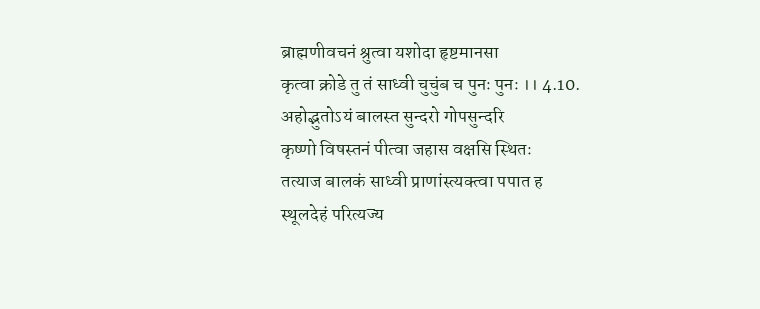ब्राह्मणीवचनं श्रुत्वा यशोदा हृष्टमानसा
कृत्वा क्रोडे तु तं साध्वी चुचुंब च पुनः पुनः ।। 4.10.
अहोद्भुतोऽयं बालस्त सुन्दरो गोपसुन्दरि
कृष्णो विषस्तनं पीत्वा जहास वक्षसि स्थितः
तत्याज बालकं साध्वी प्राणांस्त्यक्त्वा पपात ह
स्थूलदेहं परित्यज्य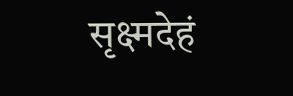सृक्ष्मदेहं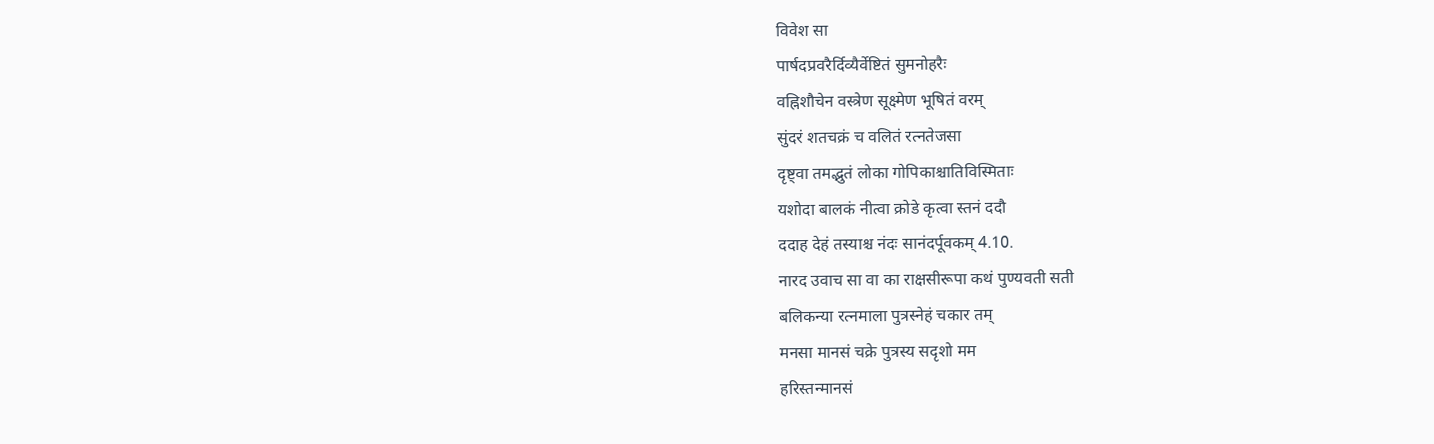विवेश सा
पार्षदप्रवरैर्दिव्यैर्वेष्टितं सुमनोहरैः
वह्निशौचेन वस्त्रेण सूक्ष्मेण भूषितं वरम्
सुंदरं शतचक्रं च वलितं रत्नतेजसा
दृष्ट्वा तमद्भुतं लोका गोपिकाश्चातिविस्मिताः
यशोदा बालकं नीत्वा क्रोडे कृत्वा स्तनं ददौ
ददाह देहं तस्याश्च नंदः सानंदर्पूवकम् 4.10.
नारद उवाच सा वा का राक्षसीरूपा कथं पुण्यवती सती
बलिकन्या रत्नमाला पुत्रस्नेहं चकार तम्
मनसा मानसं चक्रे पुत्रस्य सदृशो मम
हरिस्तन्मानसं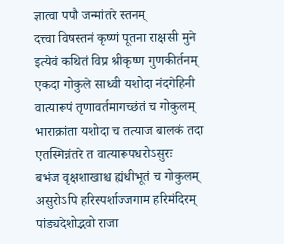ज्ञात्वा पपौ जन्मांतरे स्तनम्
दत्त्वा विषस्तनं कृष्णं पूतना राक्षसी मुने
इत्येवं कथितं विप्र श्रीकृष्ण गुणकीर्तनम्
एकदा गोकुले साध्वी यशोदा नंदगेहिनी
वात्यारूपं तृणावर्तमागच्छंतं च गोकुलम्
भाराक्रांता यशोदा च तत्याज बालकं तदा
एतस्मिन्नंतरे त वात्यारूपधरोऽसुरः
बभंज वृक्षशाखाश्च ह्यंधीभूतं च गोकुलम्
असुरोऽपि हरिस्पर्शाज्जगाम हरिमंदिरम्
पांड्यदेशोद्भवो राजा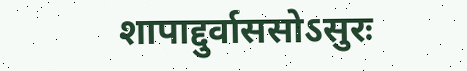शापाद्दुर्वाससोऽसुरः